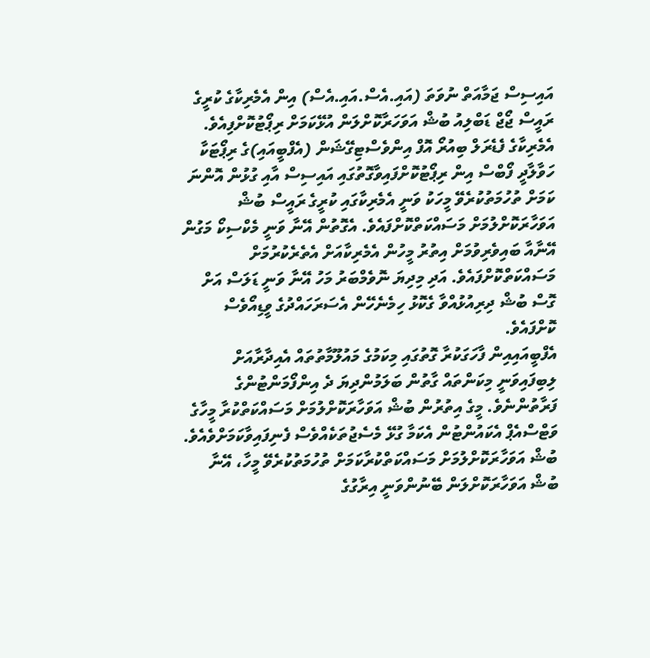އައިސިސް ޖަމާއަތް ނުވަތަ (އައި.އެސް.އައި.އެސް) އިން އެމެރިކާގެ ކުރީގެ ރައީސް ޖޯޖް ޑަބްލިއު ބުޝް އަވަހަރާކޮށްލަން އުޅޭކަމަށް ރިޕޯޓުކޮށްފިއެވެ.
އެމެރިކާގެ ފެޑެރަލް ބިއުރޯ އޮފް އިންވެސްޓިގޭޝަން (އެފްބީއައި)ގެ ރިޕޯޓަކާ ހަވާލާދީ ފޯބްސް އިން ރިޕޯޓުކޮށްފައިވާގޮތުގައި އައިސިސް އާއި ގުޅުން އޮންނަ ކަމަށް ތުހުމަތުކުރެވޭ މީހަކު ވަނީ އެމެރިކާގައި ކުރީގެ ރައީސް ބުޝް އަވަހާރަކޮށްލުމަށް މަސައްކަތްކޮށްފައެވެ. އެގޮތުން އޭނާ ވަނީ މެކްސިކޯ މަގުން އޭނާއާ ބައިވެރިވުމަށް އިތުރު މީހުން އެމެރިކާއަށް އެތެރެކުރުމަށް މަސައްކަތްކޮށްފައެވެ. އަދި މިދިޔަ ނޮވެމްބަރު މަހު އޭނާ ވަނީ ޑަލަސް އަށް ގޮސް ބުޝް ދިރިއުޅުއްވާ ގެކޮޅު ހިމެނެހޭން އެސަރަހައްދުގެ ވީޑިއޯވެސް ކޮށްފައެވެ.
އެފްބީއައިއިން ފާހަގަކުރާ ގޮތުގައި މިކަމުގެ މައުލޫމާތުތައް އެއިދާރާއަށް ލިބިފައިވަނީ މިކަންތައް ގާތުން ބަލަމުންދިޔަ ދެ އިންފޯމަންޓުންގެ ފަރާތުންނެވެ. މީގެ އިތުރުން ބުޝް އަވަހާރަކޮށްލުމަށް މަސައްކަތްކުރާ މީހާގެ ވަޓްސްއެޕް އެކައުންޓުން އެކަމާ ގުޅޭ މެސެޖުތަކެއްވެސް ފެނިފައިވާކަމަށްވެއެވެ.
ބުޝް އަވަހާރަކޮށްލުމަށް މަސައްކަތްކުރާކަމަށް ތުހުމަތުކުރެވޭ މީހާ، އޭނާ ބުޝް އަވަހާރަކޮށްލަން ބޭނުންވަނީ އިރާގުގެ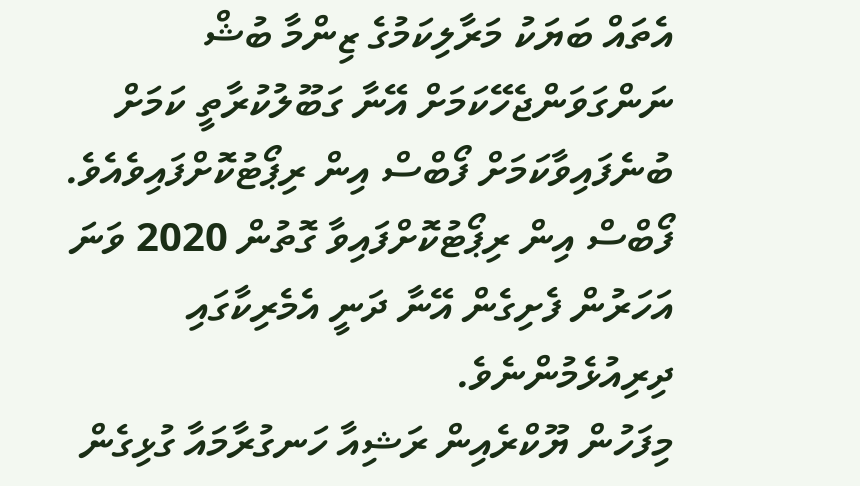އެތައް ބަޔަކު މަރާލިކަމުގެ ޒިންމާ ބުޝް ނަންގަވަންޖެހޭކަމަށް އޭނާ ގަބޫލުކުރާތީ ކަމަށް ބުނެފައިވާކަމަށް ފޯބްސް އިން ރިޕޯޓުކޮށްފައިވެއެވެ. ފޯބްސް އިން ރިޕޯޓުކޮށްފައިވާ ގޮތުން 2020 ވަނަ އަހަރުން ފެށިގެން އޭނާ ދަނީ އެމެރިކާގައި ދިރިއުޅެމުންނެވެ.
މިފަހުން ޔޫކްރެއިން ރަޝިއާ ހަނގުރާމައާ ގުޅިގެން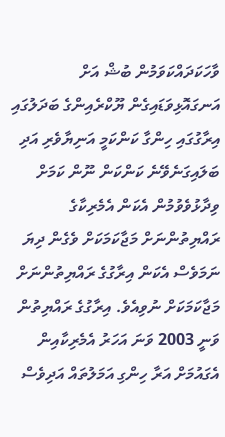ވާހަކަދައްކަވަމުން ބުޝް އަށް އަނގައޮޅިވަޑައިގެން ޔޫކްރެއިންގެ ބަދަލުގައި އިރާގުގައި ހިންގާ ކަންކަމީ އަނިޔާވެރި އަދި ބަލައިގަނެވޭނެ ކަންކަން ނޫން ކަމަށް ވިދާޅުވެވުމުން އެކަން އެމެރިކާގެ ރައްޔިތުންނަށް މަޖާކަމަކަށް ވެގެން ދިޔަ ނަމަވެސް އެކަން އިރާގުގެ ރައްޔިތުންނަށް މަޖާކަމަކަށް ނުވިއެވެ. އިރާގުގެ ރައްޔިތުން ވަނީ 2003 ވަނަ އަހަރު އެމެރިކާއިން އެގައުމަށް އަރާ ހިންގި އަމަލުތައް އަދިވެސް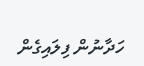ހަދާނުން ފިލައިގެން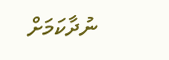ނުދާކަމަށް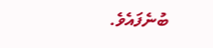ބުނެފައެވެ.